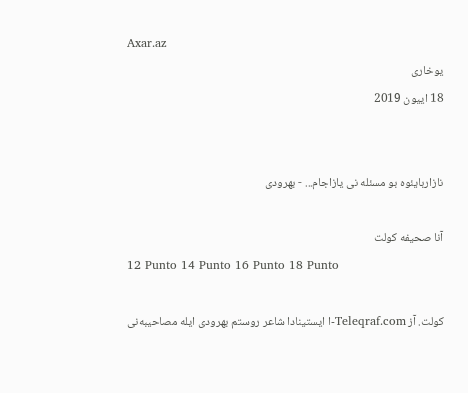Axar.az
یوخاری
18 اییون 2019


نازاربایئوه بو مسئله نی یازاجام... - بهرودی

آنا صحیفه کولت
12 Punto 14 Punto 16 Punto 18 Punto

کولت. آز Teleqraf.com-ا ایستینادا شاعر روستم بهرودی ایله مصاحیبه‌نی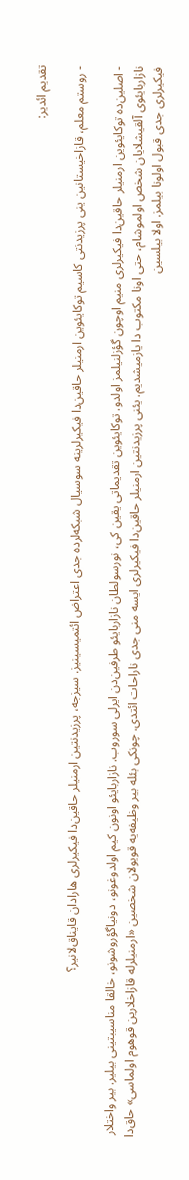تقدیم ائدیر:

- روستم معلم، قازاخیستانین ینی پرزیدنتی کاسیم توکایئوین ارمنیلر حاقین‌دا فیکیرلرینه سوسیال شبکه‌لرده جدی اعتراض ائتمیسینیز. سیزجه، پرزیدنتین ارمنیلر حاقین‌دا فیکیرلری هارادان قایناق‌لانیر؟

- اصلین‌ده توکایئوین ارمنیلر حاقین‌دا فیکیرلری منیم اوچون گؤزلنیلمز اولدو. توکایئوین تقدیماتی یقین کی، نورسولطان نازاربایئو طرفین‌دن ایر‌لی سوروب. نازاربایئو اونون کیم اولدوغونو، دونیاگؤروشونو، خالقا مناسیبتینی بیلیر. بیر واختلار نازاربایئوی آلقیشلایان شخص اولموشام، حتی اونا مکتوب دا یازمیشدیم. یئنی پرزیدنتین ارمنیلر حاقین‌دا فیکیرلری ایسه منی جدی ناراحات ائتدی. چونکی بئله بیر وظیفه‌یه قویولان شخصین «ارمنیلرله قازاخلارین قوهوم اولماسی» حاق‌دا فیکیرلری جدی قبول اولونا بیلمز. اولا بیلسین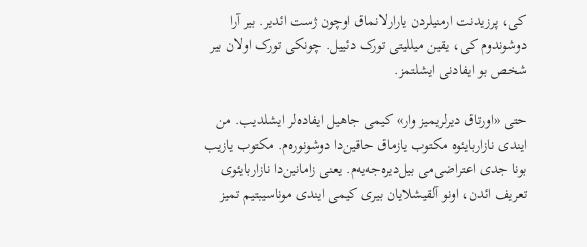کی، پرزیدنت ارمنیلردن یارارلانماق اوچون ژست ائدیر. بیر آرا دوشوندوم کی، یقین میللیتی تورک دئییل. چونکی تورک اولان بیر شخص بو ایفادنی ایشلتمز.

حتی «اورتاق دیرلریمیز وار» کیمی جاهیل ایفاده‌لر ایشلدیب. من ایندی نازاربایئوه مکتوب یازماق حاقین‌دا دوشونوره‌م. مکتوب یازیب بونا جدی اعتراضی‌می بیل‌دیره‌جه‌یه‌م. یعنی زامانین‌دا نازاربایئوی تعریف ائد‌ن، اونو آلقیشلایان بیری کیمی ایندی موناسیبتیم تمیز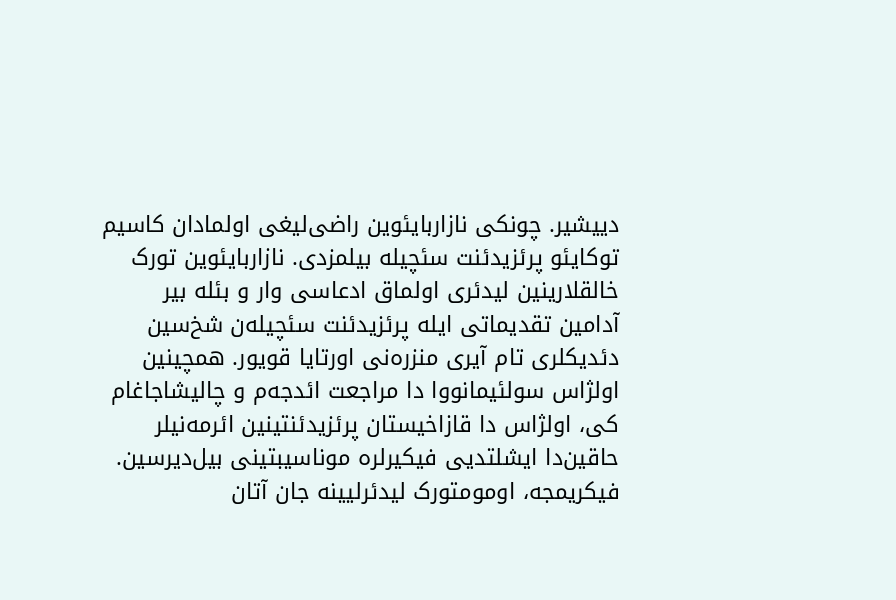دییشیر. چونکی نازاربایئوین راضی‌لیغی اولمادان کاسیم توکایئو پرئزیدئنت سئچیله بیلمزدی. نازاربایئوین تورک خالقلارینین لیدئری اولماق ادعاسی وار و بئله بیر آدامین تقدیماتی ایله پرئزیدئنت سئچیله‌ن شخ‌سین دئدیکلری تام آیری منزره‌نی اورتایا قویور. همچینین اولژاس سولئیمانووا دا مراجعت ائد‌جه‌م و چالیشاجاغام کی، اولژاس دا قازاخیستان پرئزیدئنتینین ائرمه‌نیلر حاقین‌دا ایشلتدیی فیکیرلره موناسیبتینی بیل‌دیرسین. فیکریمجه، اومومتورک لیدئرلیینه جان آتان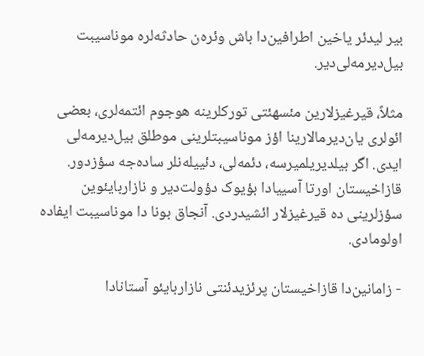بیر لیدئر یاخین اطرافین‌دا باش وئره‌ن حادثه‌لره موناسیبت بیل‌دیرمه‌لی‌دیر.

مثلاً، قیرغیزلارین مئسهئتی تورکلرینه هوجوم ائتمه‌لری، بعضی ائولری یان‌دیرمالارینا اؤز موناسیبتلرینی موطلق بیل‌دیرمه‌لی ایدی. اگر بیلدیریلمیرسه، دئمه‌لی، دئییله‌نلر ساده‌جه سؤزدور. قازاخیستان اورتا آسییادا بؤیوک دؤولت‌دیر و نازاربایئوین سؤزلرینی ده قیرغیزلار ائشیدردی. آنجاق بونا دا موناسیبت ایفاده اولومادی.

- زامانین‌دا قازاخیستان پرئزیدئنتی نازاربایئو آستانادا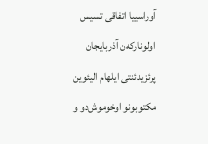آوراسییا اتفاقی تسیس اولونارکه‌ن آذربایجان پرئزیدئنتی ایلهام الیئوین مکتوبونو اوخوموش‌دو و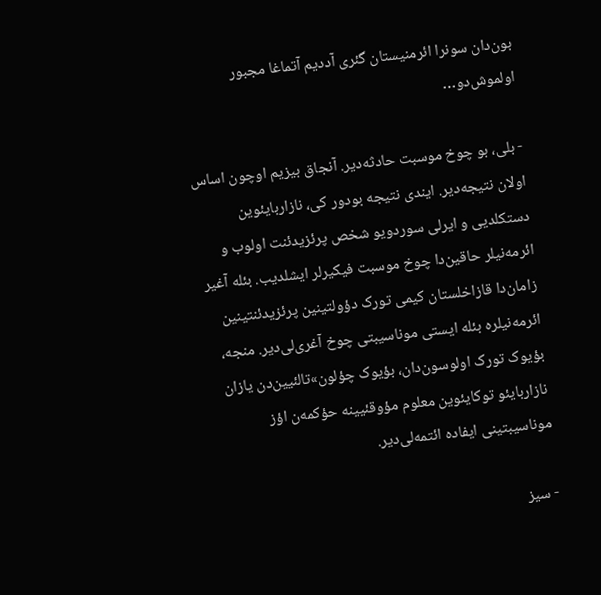بون‌دان سونرا ائرمنیستان گئری آددیم آتماغا مجبور اولموش‌دو…

- بلی، بو چوخ موسبت حادثه‌دیر. آنجاق بیزیم اوچون اساس اولان نتیجه‌دیر. ایندی نتیجه بودور کی، نازاربایئوین دستکلدیی و ایر‌لی سوردویو شخص پرئزیدئنت اولوب و ائرمه‌نیلر حاقین‌دا چوخ موسبت فیکیرلر ایشلدیب. بئله آغیر زامان‌دا قازاخلستان کیمی تورک دؤولتینین پرئزیدئنتینین ائرمه‌نیلره بئله ایستی موناسیبتی چوخ آغری‌لی‌دیر. منجه، بؤیوک تورک اولوسون‌دان، بؤیوک چؤلون»تالئیین‌دن یازان نازاربایئو توکایئوین معلوم مؤوقئیینه حؤکمه‌ن اؤز موناسیبتینی ایفاده ائتمه‌لی‌دیر.

- سیز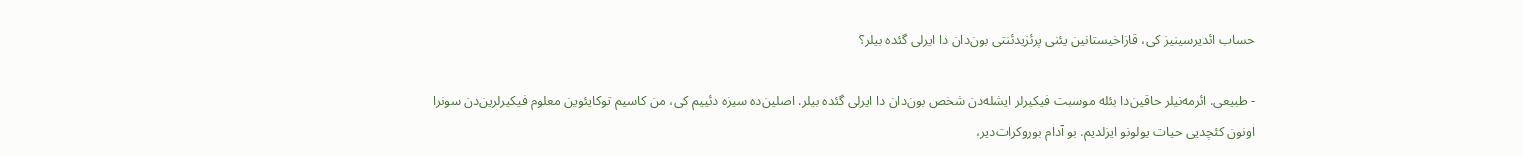حساب ائدیرسینیز کی، قازاخیستانین یئنی پرئزیدئنتی بون‌دان دا ایر‌لی گئده بیلر؟

- طبیعی. ائرمه‌نیلر حاقین‌دا بئله موسبت فیکیرلر ایشله‌دن شخص بون‌دان دا ایر‌لی گئده بیلر. اصلین‌ده سیزه دئییم کی، من کاسیم توکایئوین معلوم فیکیرلرین‌دن سونرا اونون کئچدیی حیات یولونو ایزلدیم. بو آدام بوروکرات‌دیر،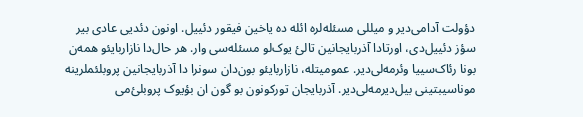دؤولت آدامی‌دیر و میللی مسئله‌لره ائله ده یاخین فیقور دئییل. اونون دئدیی عادی بیر سؤز دئییل‌دی، اورتادا آذربایجانین تالئ یوک‌لو مسئله‌سی وار. هر حال‌دا نازاربایئو همه‌ن بونا رئاک‌سییا وئرمه‌لی‌دیر. عمومیتله، نازاربایئو بون‌دان سونرا دا آذربایجانین پروبلئملرینه موناسیبتینی بیل‌دیرمه‌لی‌دیر. آذربایجان تورکونون بو گون ان بؤیوک پروبلئ‌می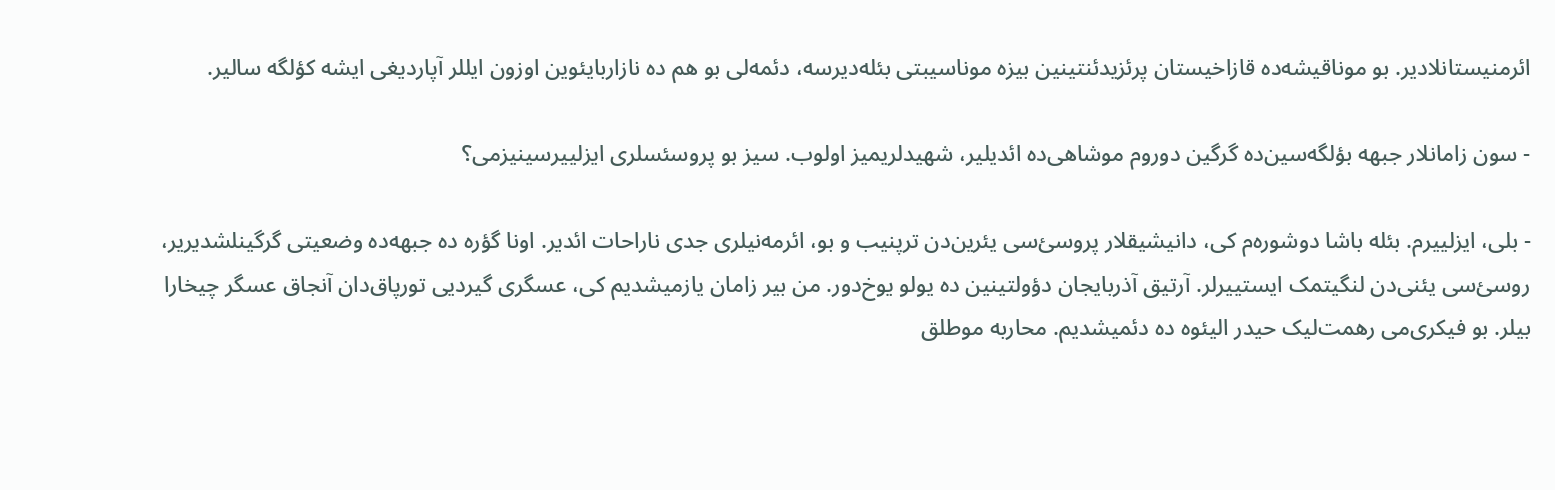ائرمنیستانلادیر. بو موناقیشه‌ده قازاخیستان پرئزیدئنتینین بیزه موناسیبتی بئله‌دیرسه، دئمه‌لی بو هم ده نازاربایئوین اوزون ایللر آپاردیغی ایشه کؤلگه سالیر.

- سون زامانلار جبهه بؤلگه‌سین‌ده گرگین دوروم موشاهی‌ده ائدیلیر، شهیدلریمیز اولوب. سیز بو پروسئسلری ایزلییرسینیزمی؟

- بلی، ایزلییرم. بئله باشا دوشوره‌م کی، دانیشیقلار پروسئ‌سی یئرین‌دن ترپنیب و بو، ائرمه‌نیلری جدی ناراحات ائدیر. اونا گؤره ده جبهه‌ده وضعیتی گرگینلشدیریر، روسئ‌سی یئنی‌دن لنگیتمک ایستییرلر. آرتیق آذربایجان دؤولتینین ده یولو یوخ‌دور. من بیر زامان یازمیشدیم کی، عسگری گیردیی تورپاق‌دان آنجاق عسگر چیخارا بیلر. بو فیکری‌می رهمت‌لیک حیدر الیئوه ده دئمیشدیم. محاربه موطلق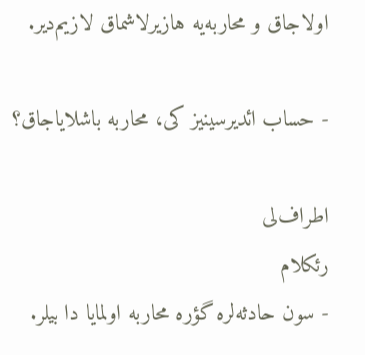اولاجاق و محاربه‌یه هازیرلاشماق لازیم‌دیر.

- حساب ائدیرسینیز کی، محاربه باشلایاجاق؟

اطراف‌لی
رئکلام
- سون حادثه‌لره گؤره محاربه اولمایا دا بیلر.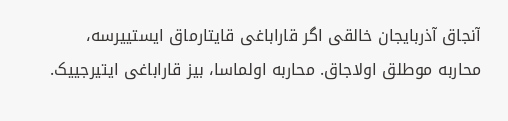آنجاق آذربایجان خالقی اگر قاراباغی قایتارماق ایستییرسه، محاربه موطلق اولاجاق. محاربه اولماسا، بیز قاراباغی ایتیرجییک.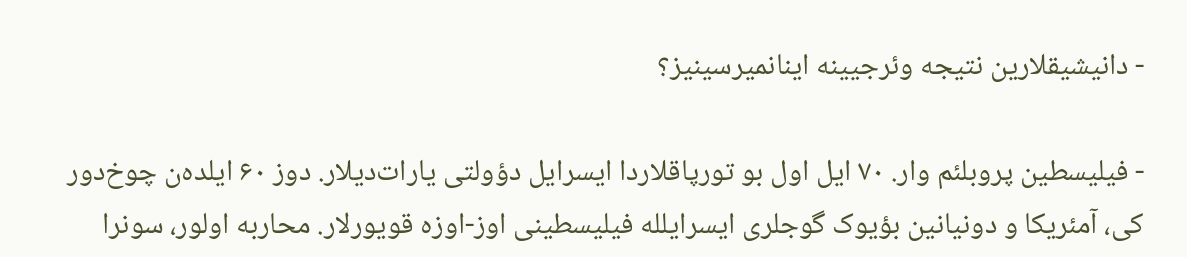- دانیشیقلارین نتیجه وئرجیینه اینانمیرسینیز؟

- فیلیسطین پروبلئم وار. ۷۰ ایل اول بو تورپاقلاردا ایسرایل دؤولتی یارات‌دیلار. دوز ۶۰ ایلده‌ن چوخ‌دور کی، آمئریکا و دونیانین بؤیوک گوجلری ایسرایلله فیلیسطینی اوز-اوزه قویورلار. محاربه اولور، سونرا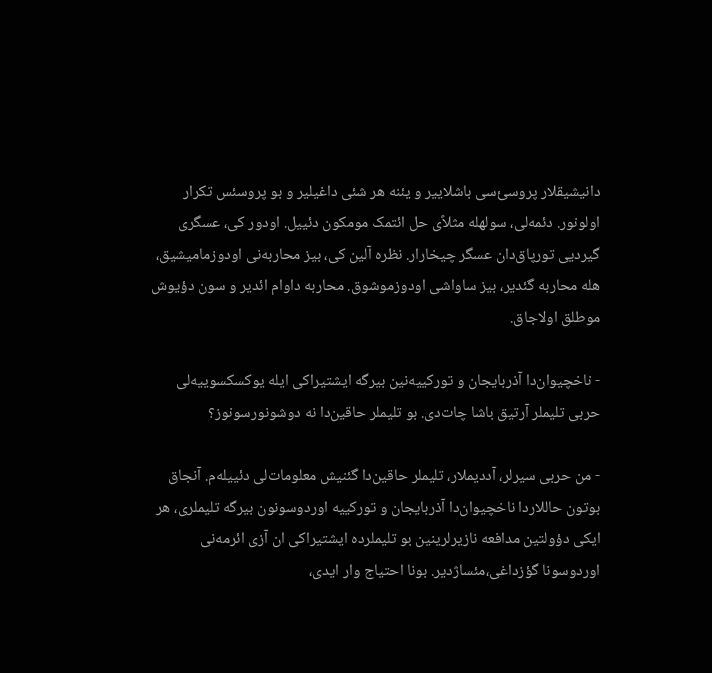دانیشیقلار پروسئ‌سی باشلاییر و یئنه هر شئی داغیلیر و بو پروسئس تکرار اولونور. دئمه‌لی، سولهله مثلاًی حل ائتمک مومکون دئییل. اودور کی، عسگری گیردیی تورپاق‌دان عسگر چیخارار. نظره آلین کی، بیز محاربه‌نی اودوزمامیشیق، هله محاربه گئدیر، بیز ساواشی اودوزموشوق. محاربه داوام ائدیر و سون دؤیوش موطلق اولاجاق.

- ناخچیوان‌دا آذربایجان و تورکییه‌نین بیرگه ایشتیراکی ایله یوکسکسوییه‌لی حربی تلیملر آرتیق باشا چات‌دی. بو تلیملر حاقین‌دا نه دوشونورسونوز؟

- من حربی سیرلر، آددیملار، تلیملر حاقین‌دا گئنیش معلومات‌لی دئییله‌م. آنجاق بوتون حاللاردا ناخچیوان‌دا آذربایجان و تورکییه اوردوسونون بیرگه تلیملری، هر ایکی دؤولتین مدافعه نازیرلرینین بو تلیملرده ایشتیراکی ان آزی ائرمه‌نی اوردوسونا گؤزداغی،مئساژدیر. بونا احتیاج وار ایدی،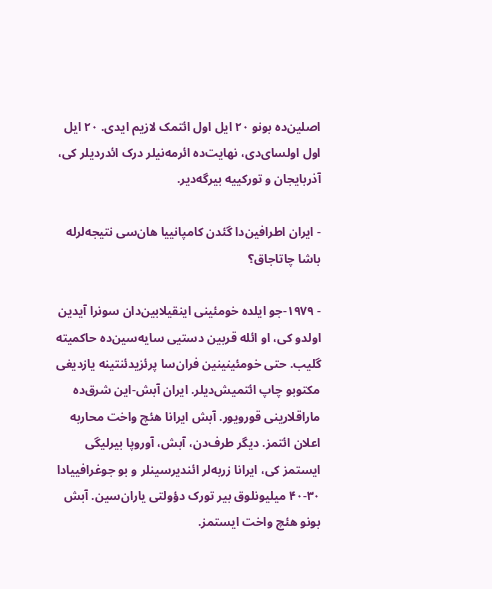اصلین‌ده بونو ۲۰ ایل اول ائتمک لازیم ایدی. ۲۰ ایل اول اولسای‌دی، نهایت‌ده ائرمه‌نیلر درک ائدردیلر کی، آذربایجان و تورکییه بیرگه‌دیر.

- ایران اطرافین‌دا گئدن کامپانییا هان‌سی نتیجه‌لرله باشا چاتاجاق؟

- ۱۹۷۹-جو ایلده خومئینی اینقیلابین‌دان سونرا آیدین اولدو کی، او ائله قربین دستیی سایه‌سین‌ده حاکمیته گلیب. حتی خومئینینین فران‌سا پرئزیدئنتینه یازدیغی مکتوبو چاپ ائتمیش‌دیلر. ایران آبش-این شرق‌ده ماراقلارینی قورویور. آبش ایرانا هئچ واخت محاربه اعلان ائتمز. دیگر طرف‌دن، آبش، آوروپا بیرلیگی ایستمز کی، ایرانا زربه‌لر ائندیرسینلر و بو جوغرافییادا ۳۰-۴۰ میلیونلوق بیر تورک دؤولتی یاران‌سین. آبش بونو هئچ واخت ایستمز.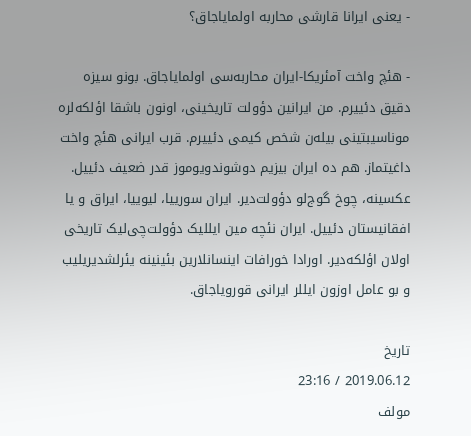- یعنی ایرانا قارشی محاربه اولمایاجاق؟

- هئچ واخت آمئریکا-ایران محاربه‌سی اولمایاجاق. بونو سیزه دقیق دئییرم. من ایرانین دؤولت تاریخینی، اونون باشقا اؤلکه‌لره موناسیبتینی بیله‌ن شخص کیمی دئییرم. قرب ایرانی هئچ واخت داغیتماز. هم ده ایران بیزیم دوشوندویوموز قدر ضعیف دئییل. عکسینه، چوخ گوج‌لو دؤولت‌دیر. ایران سورییا، لیوییا، ایراق و یا افقانیستان دئییل. ایران نئچه مین ایللیک دؤولت‌چی‌لیک تاریخی اولان اؤلکه‌دیر. اورادا خورافات اینسانلارین بئینینه یئرلشدیریلیب و بو عامل اوزون ایللر ایرانی قورویاجاق.

تاریخ
2019.06.12 / 23:16
مولف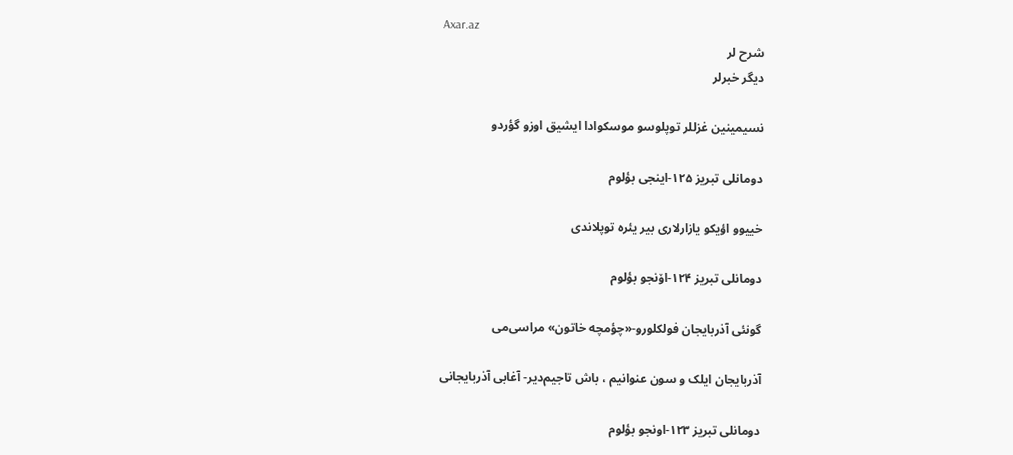Axar.az
شرح لر
دیگر خبرلر

نسیمینین غزللر توپلوسو موسکوادا ایشیق اوزو گؤردو

دومانلی تبریز ۱۲۵-اینجی بؤلوم

خییوو اؤیکو یازارلاری بیر یئره توپلاندی

دومانلی تبریز ۱۲۴-اۆنجو بؤلوم

گونئی آذربایجان فولکلورو-«چؤمچه خاتون» مراسی‌می

آذربایجان ایلک و سون عنوانیم ، باش تاجیم‌دیر- آغابی آذربایجانی

دومانلی تبریز ۱۲۳-اونجو بؤلوم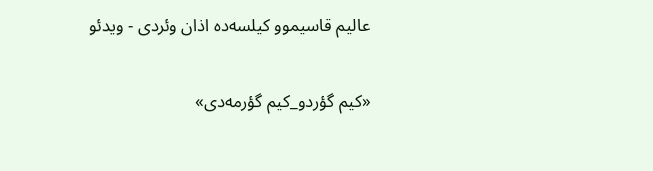عالیم قاسیموو کیلسه‌ده اذان وئردی - ویدئو

«کیم گؤردو_کیم گؤرمه‌دی‌»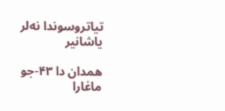تیاتروسوندا نه‌لر یاشانیر

همدان دا ۴۳-جو ماغارا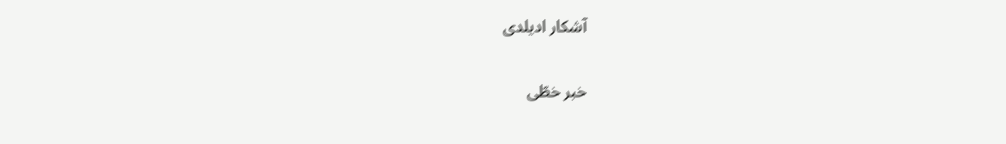آشکار ادیلدی

خبر خطّی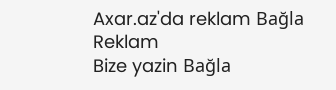Axar.az'da reklam Bağla
Reklam
Bize yazin Bağla